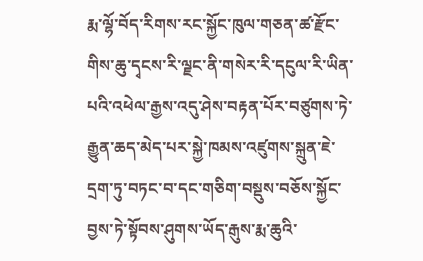རྨ་ལྷོ་བོད་རིགས་རང་སྐྱོང་ཁུལ་གཅན་ཚ་རྫོང་གིས་ཆུ་དྭངས་རི་ལྗང་ནི་གསེར་རི་དངུལ་རི་ཡིན་པའི་འཕེལ་རྒྱས་འདུ་ཤེས་བརྟན་པོར་བཙུགས་ཏེ་རྒྱུན་ཆད་མེད་པར་སྐྱེ་ཁམས་འཛུགས་སྐྲུན་ཇེ་དྲག་ཏུ་བཏང་བ་དང་གཅིག་བསྡུས་བཅོས་སྐྱོང་བྱས་ཏེ་སྟོབས་ཤུགས་ཡོད་རྒུས་རྨ་ཆུའི་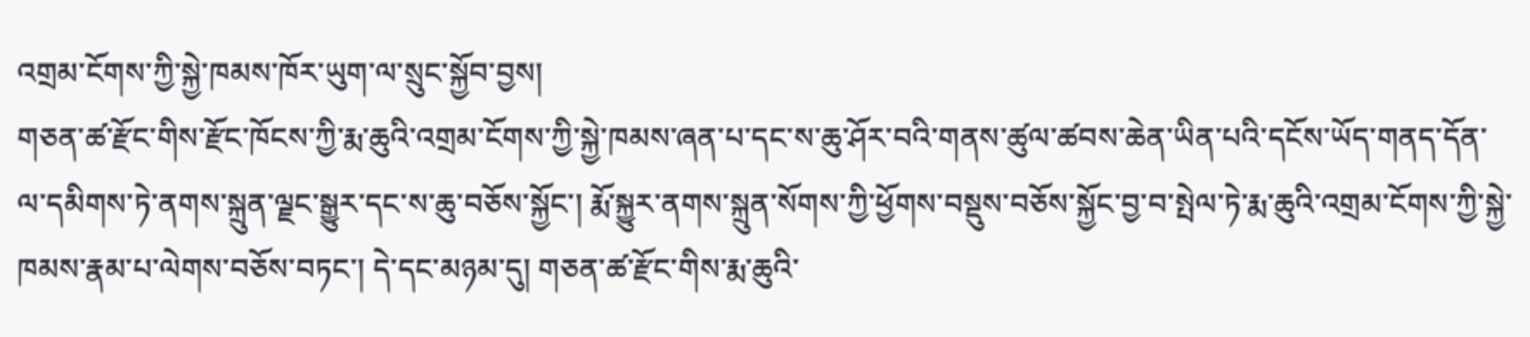འགྲམ་ངོགས་ཀྱི་སྐྱེ་ཁམས་ཁོར་ཡུག་ལ་སྲུང་སྐྱོབ་བྱས།
གཅན་ཚ་རྫོང་གིས་རྫོང་ཁོངས་ཀྱི་རྨ་ཆུའི་འགྲམ་ངོགས་ཀྱི་སྐྱེ་ཁམས་ཞན་པ་དང་ས་ཆུ་ཤོར་བའི་གནས་ཚུལ་ཚབས་ཆེན་ཡིན་པའི་དངོས་ཡོད་གནད་དོན་ལ་དམིགས་ཏེ་ནགས་སྐྲུན་ལྗང་སྒྱུར་དང་ས་ཆུ་བཅོས་སྐྱོང་། རྨོ་སྐྱུར་ནགས་སྐྲུན་སོགས་ཀྱི་ཕྱོགས་བསྡུས་བཅོས་སྐྱོང་བྱ་བ་སྤེལ་ཏེ་རྨ་ཆུའི་འགྲམ་ངོགས་ཀྱི་སྐྱེ་ཁམས་རྣམ་པ་ལེགས་བཅོས་བཏང་། དེ་དང་མཉམ་དུ། གཅན་ཚ་རྫོང་གིས་རྨ་ཆུའི་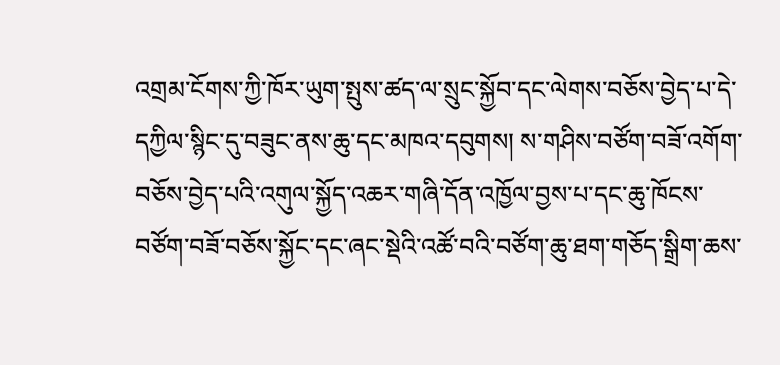འགྲམ་ངོགས་ཀྱི་ཁོར་ཡུག་སྤུས་ཚད་ལ་སྲུང་སྐྱོབ་དང་ལེགས་བཅོས་བྱེད་པ་དེ་དཀྱིལ་སྙིང་དུ་བཟུང་ནས་ཆུ་དང་མཁའ་དབུགས། ས་གཤིས་བཙོག་བཟོ་འགོག་བཅོས་བྱེད་པའི་འགུལ་སྐྱོད་འཆར་གཞི་དོན་འཁྱོལ་བྱས་པ་དང་ཆུ་ཁོངས་བཙོག་བཟོ་བཅོས་སྐྱོང་དང་ཞང་སྡེའི་འཚོ་བའི་བཙོག་ཆུ་ཐག་གཅོད་སྒྲིག་ཆས་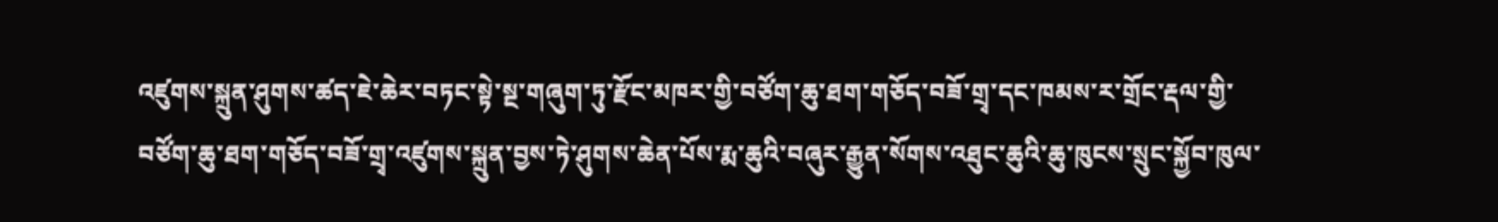འཛུགས་སྐྲུན་ཤུགས་ཚད་ཇེ་ཆེར་བཏང་སྟེ་སྔ་གཞུག་ཏུ་རྫོང་མཁར་གྱི་བཙོག་ཆུ་ཐག་གཅོད་བཟོ་གྲྭ་དང་ཁམས་ར་གྲོང་རྡལ་གྱི་བཙོག་ཆུ་ཐག་གཅོད་བཟོ་གྲྭ་འཛུགས་སྐྲུན་བྱས་ཏེ་ཤུགས་ཆེན་པོས་རྨ་ཆུའི་བཞུར་རྒྱུན་སོགས་འཐུང་ཆུའི་ཆུ་ཁུངས་སྲུང་སྐྱོབ་ཁུལ་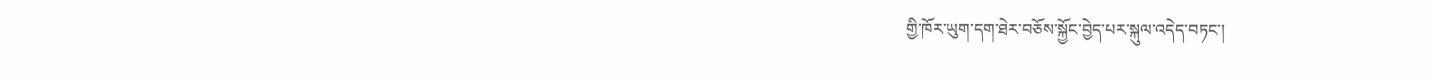གྱི་ཁོར་ཡུག་དག་ཐེར་བཅོས་སྐྱོང་བྱེད་པར་སྐུལ་འདེད་བཏང་།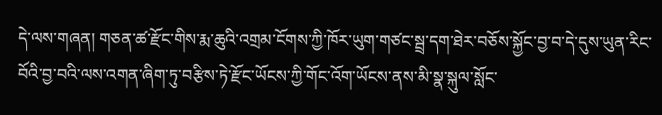དེ་ལས་གཞན། གཅན་ཚ་རྫོང་གིས་རྨ་ཆུའི་འགྲམ་ངོགས་ཀྱི་ཁོར་ཡུག་གཙང་སྦྲ་དག་ཐེར་བཅོས་སྐྱོང་བྱ་བ་དེ་དུས་ཡུན་རིང་བོའི་བྱ་བའི་ལས་འགན་ཞིག་ཏུ་བརྩིས་ཏེ་རྫོང་ཡོངས་ཀྱི་གོང་འོག་ཡོངས་ནས་མི་སྣ་སྐུལ་སློང་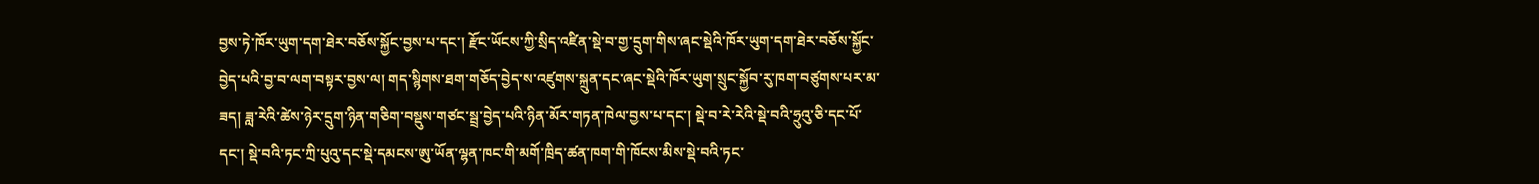བྱས་ཏེ་ཁོར་ཡུག་དག་ཐེར་བཅོས་སྐྱོང་བྱས་པ་དང་། རྫོང་ཡོངས་ཀྱི་སྲིད་འཛིན་སྡེ་བ་གྱ་དྲུག་གིས་ཞང་སྡེའི་ཁོར་ཡུག་དག་ཐེར་བཅོས་སྐྱོང་བྱེད་པའི་བྱ་བ་ལག་བསྟར་བྱས་ལ། གད་སྙིགས་ཐག་གཅོད་བྱེད་ས་འཛུགས་སྐྲུན་དང་ཞང་སྡེའི་ཁོར་ཡུག་སྲུང་སྐྱོབ་རུ་ཁག་བཙུགས་པར་མ་ཟད། ཟླ་རེའི་ཚེས་ཉེར་དྲུག་ཉིན་གཅིག་བསྡུས་གཙང་སྦྲ་བྱེད་པའི་ཉིན་མོར་གཏན་ཁེལ་བྱས་པ་དང་། སྡེ་བ་རེ་རེའི་སྡེ་བའི་ཧྲུའུ་ཅི་དང་པོ་དང་། སྡེ་བའི་ཏང་ཀྲི་པུའུ་དང་སྡེ་དམངས་ཨུ་ཡོན་ལྷན་ཁང་གི་མགོ་ཁྲིད་ཚན་ཁག་གི་ཁོངས་མིས་སྡེ་བའི་ཏང་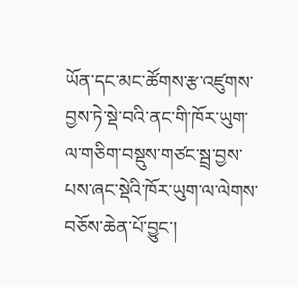ཡོན་དང་མང་ཚོགས་རྩ་འཛུགས་བྱས་ཏེ་སྡེ་བའི་ནང་གི་ཁོར་ཡུག་ལ་གཅིག་བསྡུས་གཙང་སྦྲ་བྱས་པས་ཞང་སྡེའི་ཁོར་ཡུག་ལ་ལེགས་བཅོས་ཆེན་པོ་བྱུང་།